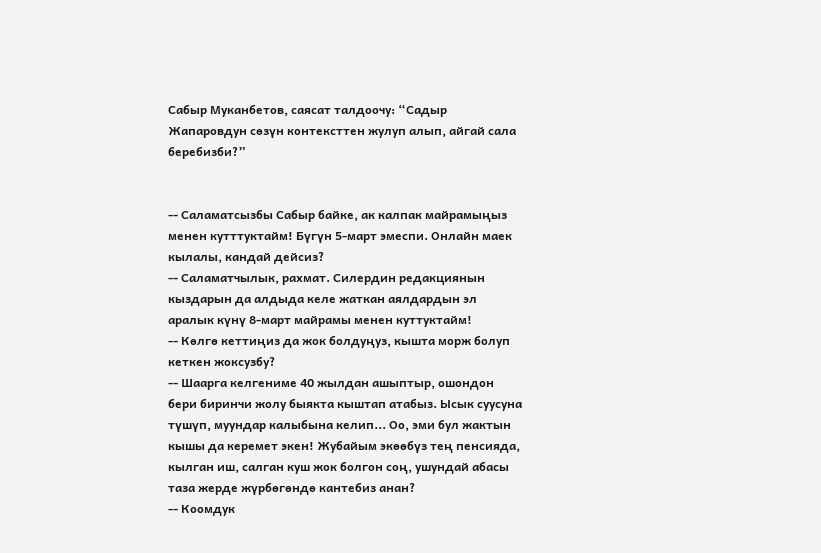Сабыр Муканбетов, саясат талдоочу: “Садыр Жапаровдун сөзүн контексттен жулуп алып, айгай сала беребизби?”


-- Саламатсызбы Сабыр байке, ак калпак майрамыңыз менен кутттуктайм! Бүгүн 5-март эмеспи. Онлайн маек кылалы, кандай дейсиз?
-- Саламатчылык, рахмат. Силердин редакциянын кыздарын да алдыда келе жаткан аялдардын эл аралык күнү 8-март майрамы менен куттуктайм!
-- Көлгө кеттиңиз да жок болдуңуз, кышта морж болуп кеткен жоксузбу?
-- Шаарга келгениме 40 жылдан ашыптыр, ошондон бери биринчи жолу быякта кыштап атабыз. Ысык суусуна түшүп, муундар калыбына келип... Оо, эми бул жактын кышы да керемет экен! Жубайым экөөбүз тең пенсияда, кылган иш, салган куш жок болгон соң, ушундай абасы таза жерде жүрбөгөндө кантебиз анан?
-- Коомдук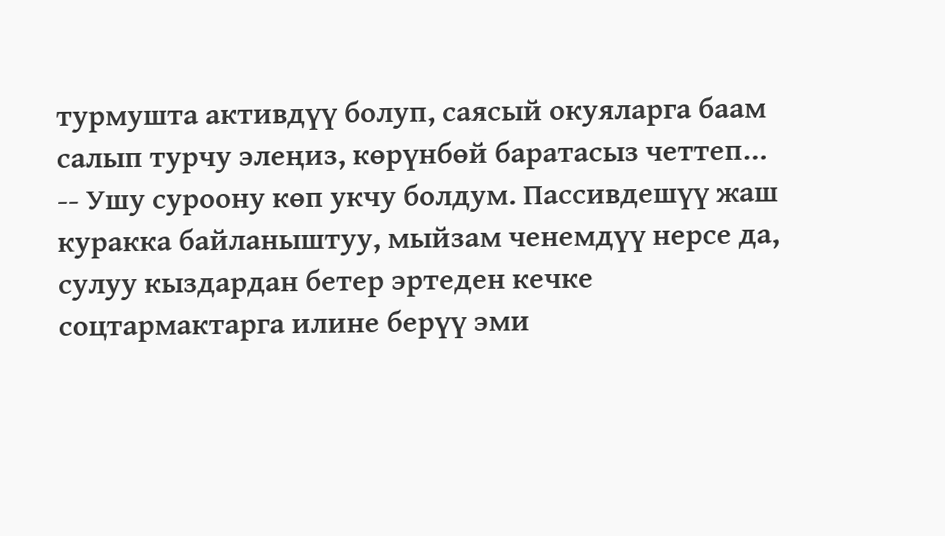турмушта активдүү болуп, саясый окуяларга баам салып турчу элеңиз, көрүнбөй баратасыз четтеп…
-- Ушу суроону көп укчу болдум. Пассивдешүү жаш куракка байланыштуу, мыйзам ченемдүү нерсе да, сулуу кыздардан бетер эртеден кечке соцтармактарга илине берүү эми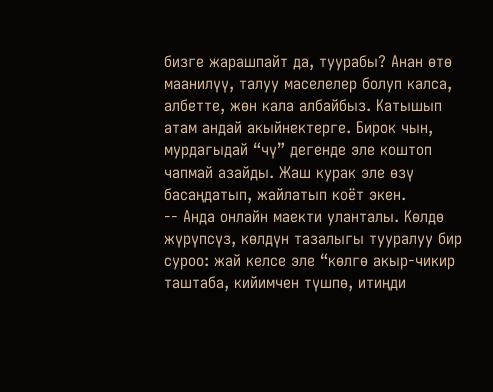бизге жарашпайт да, туурабы? Анан өтө маанилүү, талуу маселелер болуп калса, албетте, жөн кала албайбыз. Катышып атам андай акыйнектерге. Бирок чын, мурдагыдай “чү” дегенде эле коштоп чапмай азайды. Жаш курак эле өзү басаңдатып, жайлатып коёт экен.
-- Анда онлайн маекти уланталы. Көлдө жүрүпсүз, көлдүн тазалыгы тууралуу бир суроо: жай келсе эле “көлгө акыр-чикир таштаба, кийимчен түшпө, итиңди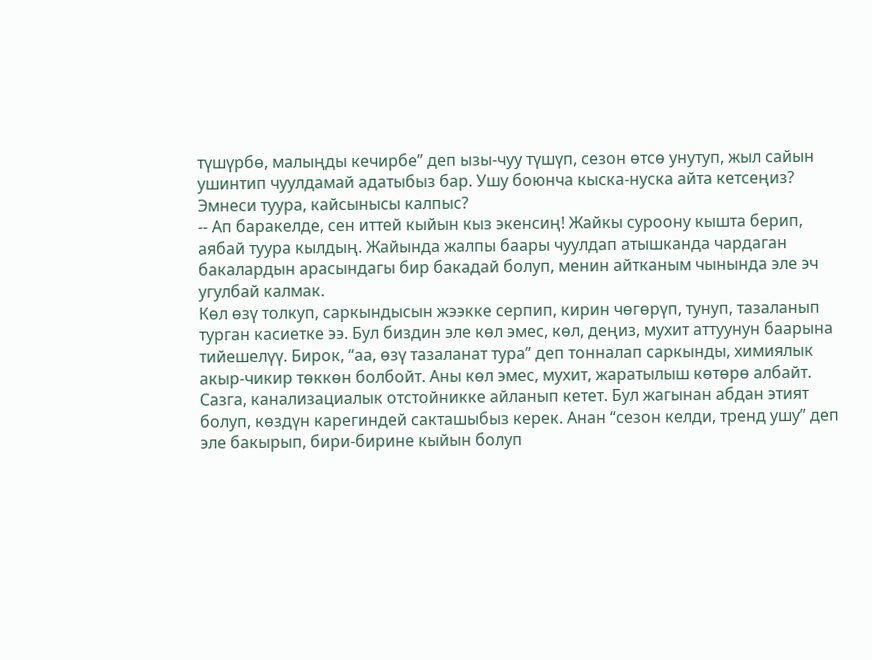түшүрбө, малыңды кечирбе” деп ызы-чуу түшүп, сезон өтсө унутуп, жыл сайын ушинтип чуулдамай адатыбыз бар. Ушу боюнча кыска-нуска айта кетсеңиз? Эмнеси туура, кайсынысы калпыс?
-- Ап баракелде, сен иттей кыйын кыз экенсиң! Жайкы суроону кышта берип, аябай туура кылдың. Жайында жалпы баары чуулдап атышканда чардаган бакалардын арасындагы бир бакадай болуп, менин айтканым чынында эле эч угулбай калмак.
Көл өзү толкуп, саркындысын жээкке серпип, кирин чөгөрүп, тунуп, тазаланып турган касиетке ээ. Бул биздин эле көл эмес, көл, деңиз, мухит аттуунун баарына тийешелүү. Бирок, “аа, өзү тазаланат тура” деп тонналап саркынды, химиялык акыр-чикир төккөн болбойт. Аны көл эмес, мухит, жаратылыш көтөрө албайт. Сазга, канализациалык отстойникке айланып кетет. Бул жагынан абдан этият болуп, көздүн карегиндей сакташыбыз керек. Анан “сезон келди, тренд ушу” деп эле бакырып, бири-бирине кыйын болуп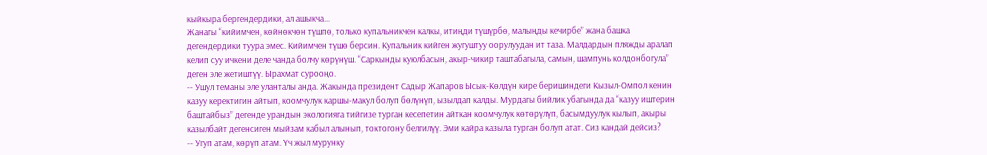кыйкыра бергендердики, ал ашыкча...
Жанагы “кийимчен, көйнөкчөн түшпө, только купальникчен калкы, итиңди түшүрбө, малыңды кечирбе” жана башка дегендердики туура эмес. Кийимчен түшө берсин. Купальник кийген жугуштуу оорулуудан ит таза. Малдардын пляжды аралап келип суу ичкени деле чанда болчу көрүнүш. “Саркынды куюлбасын, акыр-чикир таштабагыла, самын, шампунь колдонбогула” деген эле жетиштүү. Ырахмат сурооңо.
-- Ушул теманы эле уланталы анда. Жакында президент Садыр Жапаров Ысык-Көлдүн кире беришиндеги Кызыл-Омпол кенин казуу керектигин айтып, коомчулук каршы-макул болуп бөлүнүп, ызылдап калды. Мурдагы бийлик убагында да “казуу иштерин баштайбыз” дегенде урандын экологияга тийгизе турган кесепетин айткан коомчулук көтөрүлүп, басымдуулук кылып, акыры казылбайт дегенсиген мыйзам кабыл алынып, токтогону белгилүү. Эми кайра казыла турган болуп атат. Сиз кандай дейсиз?
-- Угуп атам, көрүп атам. Үч жыл мурунку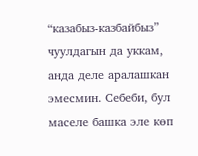“казабыз-казбайбыз” чуулдагын да уккам, анда деле аралашкан эмесмин. Себеби, бул маселе башка эле көп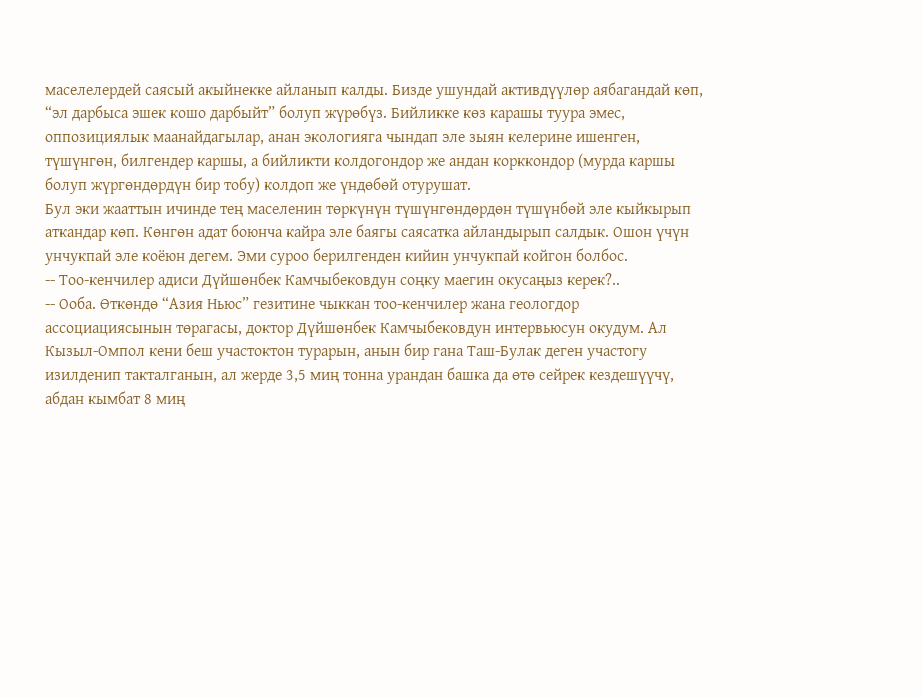маселелердей саясый акыйнекке айланып калды. Бизде ушундай активдүүлөр аябагандай көп, “эл дарбыса эшек кошо дарбыйт” болуп жүрөбүз. Бийликке көз карашы туура эмес, оппозициялык маанайдагылар, анан экологияга чындап эле зыян келерине ишенген, түшүнгөн, билгендер каршы, а бийликти колдогондор же андан корккондор (мурда каршы болуп жүргөндөрдүн бир тобу) колдоп же үндөбөй отурушат.
Бул эки жааттын ичинде тең маселенин төркүнүн түшүнгөндөрдөн түшүнбөй эле кыйкырып аткандар көп. Көнгөн адат боюнча кайра эле баягы саясатка айландырып салдык. Ошон үчүн унчукпай эле коёюн дегем. Эми суроо берилгенден кийин унчукпай койгон болбос.
-- Тоо-кенчилер адиси Дүйшөнбек Камчыбековдун соңку маегин окусаңыз керек?..
-- Ооба. Өткөндө “Азия Ньюс” гезитине чыккан тоо-кенчилер жана геологдор ассоциациясынын төрагасы, доктор Дүйшөнбек Камчыбековдун интервьюсун окудум. Ал Кызыл-Омпол кени беш участоктон турарын, анын бир гана Таш-Булак деген участогу изилденип такталганын, ал жерде 3,5 миң тонна урандан башка да өтө сейрек кездешүүчү, абдан кымбат 8 миң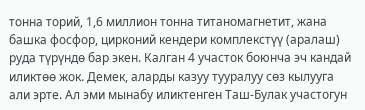тонна торий, 1,6 миллион тонна титаномагнетит, жана башка фосфор, цирконий кендери комплекстүү (аралаш) руда түрүндө бар экен. Калган 4 участок боюнча эч кандай иликтөө жок. Демек, аларды казуу тууралуу сөз кылууга али эрте. Ал эми мынабу иликтенген Таш-Булак участогун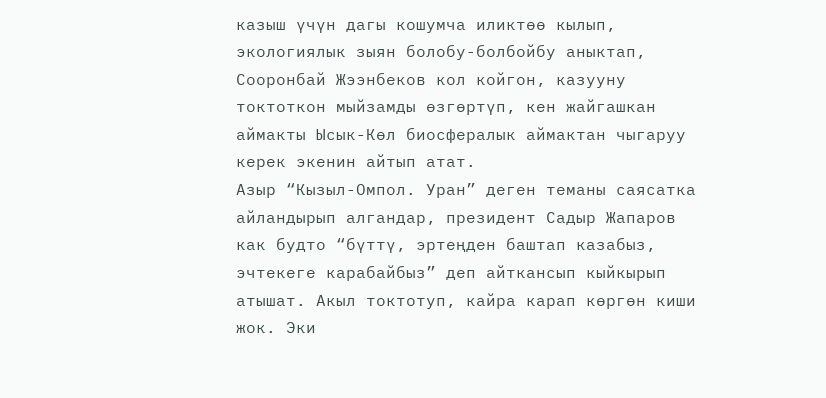казыш үчүн дагы кошумча иликтөө кылып, экологиялык зыян болобу-болбойбу аныктап, Сооронбай Жээнбеков кол койгон, казууну токтоткон мыйзамды өзгөртүп, кен жайгашкан аймакты Ысык-Көл биосфералык аймактан чыгаруу керек экенин айтып атат.
Азыр “Кызыл-Омпол. Уран” деген теманы саясатка айландырып алгандар, президент Садыр Жапаров как будто “бүттү, эртеңден баштап казабыз, эчтекеге карабайбыз” деп айткансып кыйкырып атышат. Акыл токтотуп, кайра карап көргөн киши жок. Эки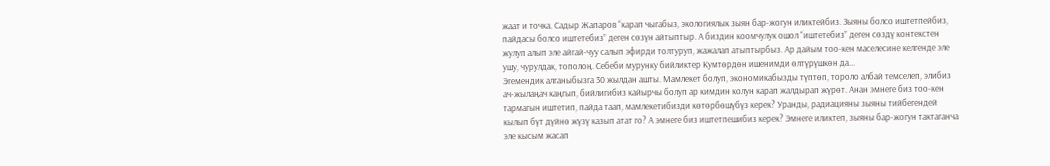жаат и точка. Садыр Жапаров “карап чыгабыз, экологиялык зыян бар-жогун иликтейбиз. Зыяны болсо иштетпейбиз, пайдасы болсо иштетебиз” деген сөзүн айтыптыр. А биздин коомчулук ошол “иштетебиз” деген сөздү контекстен жулуп алып эле айгай-чуу салып эфирди толтуруп, жажалап атыптырбыз. Ар дайым тоо-кен маселесине келгенде эле ушу, чурулдак, тополоң. Себеби мурунку бийликтер Кумтөрдөн ишенимди өлтүрүшкөн да...
Эгемендик алганыбызга 30 жылдан ашты. Мамлекет болуп, экономикабызды түптөп, тороло албай темселеп, элибиз ач-жылаңач каңгып, бийлигибиз кайырчы болуп ар кимдин колун карап жалдырап жүрөт. Анан эмнеге биз тоо-кен тармагын иштетип, пайда таап, мамлекетибизди көтөрбөшүбүз керек? Уранды, радиацияны зыяны тийбегендей кылып бүт дүйнө жүзү казып атат го? А эмнеге биз иштетпешибиз керек? Эмнеге иликтеп, зыяны бар-жогун тактаганча эле кысым жасап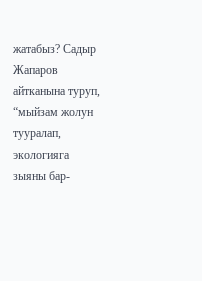жатабыз? Садыр Жапаров айтканына туруп, “мыйзам жолун тууралап, экологияга зыяны бар-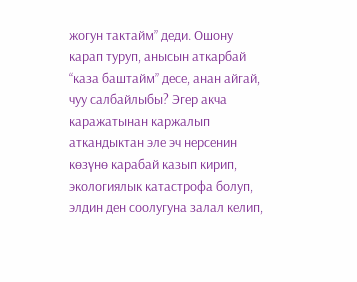жогун тактайм” деди. Ошону карап туруп, анысын аткарбай “каза баштайм” десе, анан айгай, чуу салбайлыбы? Эгер акча каражатынан каржалып аткандыктан эле эч нерсенин көзүнө карабай казып кирип, экологиялык катастрофа болуп, элдин ден соолугуна залал келип,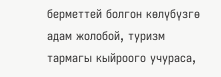берметтей болгон көлүбүзгө адам жолобой, туризм тармагы кыйроого учураса,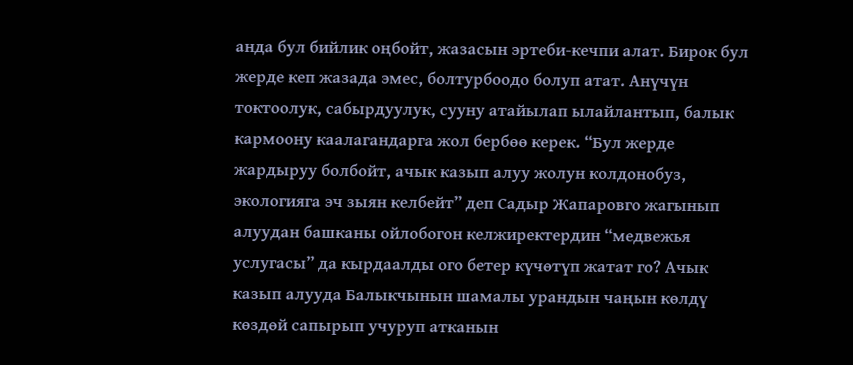анда бул бийлик оңбойт, жазасын эртеби-кечпи алат. Бирок бул жерде кеп жазада эмес, болтурбоодо болуп атат. Анүчүн токтоолук, сабырдуулук, сууну атайылап ылайлантып, балык кармоону каалагандарга жол бербөө керек. “Бул жерде жардыруу болбойт, ачык казып алуу жолун колдонобуз, экологияга эч зыян келбейт” деп Садыр Жапаровго жагынып алуудан башканы ойлобогон келжиректердин “медвежья услугасы” да кырдаалды ого бетер күчөтүп жатат го? Ачык казып алууда Балыкчынын шамалы урандын чаңын көлдү көздөй сапырып учуруп атканын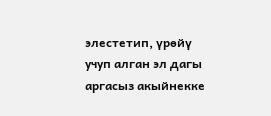элестетип, үрөйү учуп алган эл дагы аргасыз акыйнекке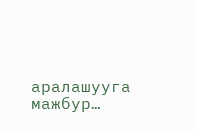аралашууга мажбур…